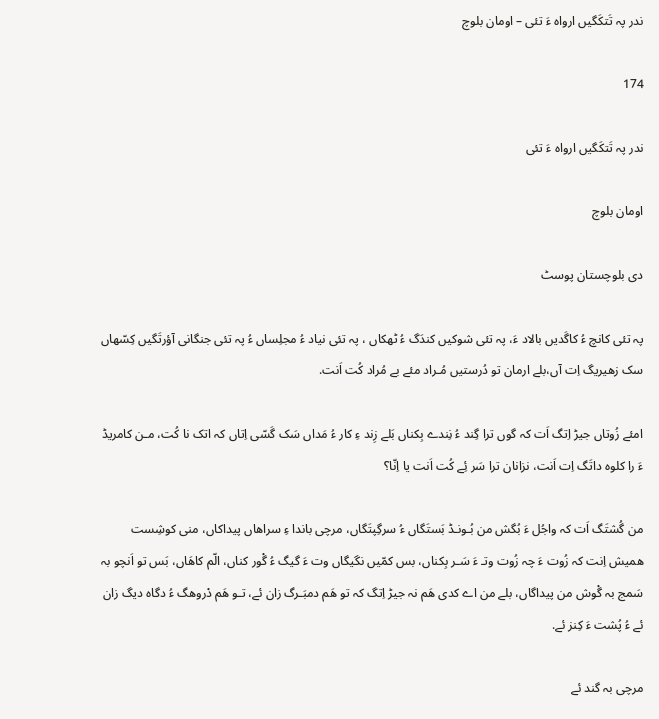ندر پہ تَتکَگیں ارواہ ءَ تئی – اومان بلوچ

174

ندر پہ تَتکَگیں ارواہ ءَ تئی

اومان بلوچ

دی بلوچستان پوسٹ

پہ تئی کانچ ءُ کاگَدیں بالاد ءَ، پہ تئی شوکیں کندَگ ءُ ٹھکاں ، پہ تئی نیاد ءُ مجلِساں ءُ پہ تئی جنگانی آؤرتَگیں کِسّھاں سک زھیریگ اِت آں،بلے ارمان تو دُرستیں مُـراد مئے بے مُراد کُت اَنت.

امئے زُوتاں جیڑ اِتگ اَت کہ گوں ترا گِند ءُ نِندے بِکناں بَلے زِند ءِ کار ءُ مَداں سَک گَسّی اِتاں کہ اتک نا کُت، مـن کامریڈ ءَ را کلوہ داتَگ اِت اَنت، نزانان ترا سَر ئِے کُت اَنت یا اِنّا؟

من گُشتَگ اَت کہ واجُل ءَ بُگش من بُـونـڈ بَستَگاں ءُ سرگِپتَگاں، مرچی باندا ءِ سراھاں پیداکاں، منی کوشِست ھمیش اِنت کہ زُوت ءَ چہ زُوت وتـ ءَ سَـر بِکناں، بس کمّیں نگیگاں وت ءَ گیگ ءُ گْور کناں، الّم کاھَاں، بَس تو اَنچو بہ سَمج بہ گْوش من پیداگاں، بلے من اے کدی ھَم نہ جیڑ اِتگ کہ تو ھَم دمبَـرگ زان ئے، تـو ھَم دْروھگ ءُ دگاہ دیگ زان ئے ءُ پُشت ءَ کِنز ئے.

مرچی بہ گند ئے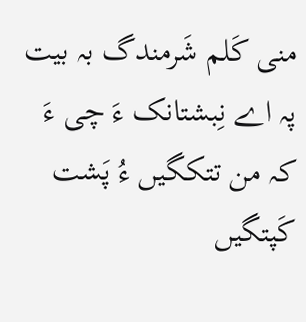منی کَلم شَرمندگ بہ بیت پہ اے نِبشتانک ءَ چی ءَ کہ من تتکگیں ءُ پَشت کَپتگیں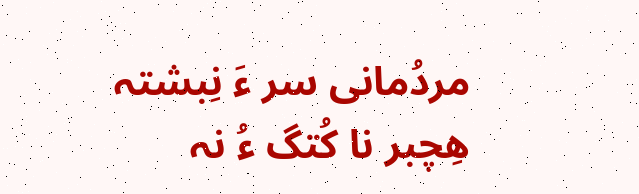مردُمانی سر ءَ نِبشتہ ھِچبر نا کُتگ ءُ نہ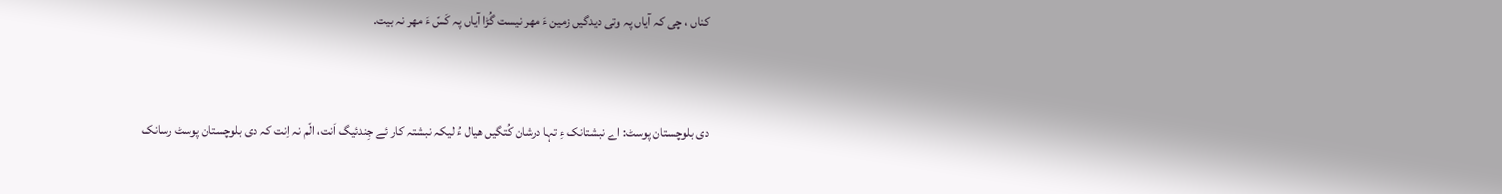کناں ، چی کہ آیاں پہ وتی دیدگیں زمین ءَ مھر نیست گُڑا آیاں پہ کَسّ ءَ مھر نہ بیت.


دی بلوچستان پوسٹ: اے نبشتانک ءِ تہا درشان کُتگیں ھیال ءُ لیکہ نبشتہ کار ئے جِندئیگ اَنت، الّم نہ اِنت کہ دی بلوچستان پوسٹ رسانک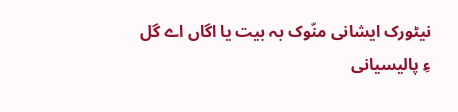نیٹورک ایشانی منّوک بہ بیت یا اگاں اے گل ءِ پالیسیانی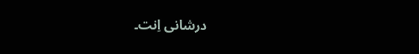درشانی اِنت۔